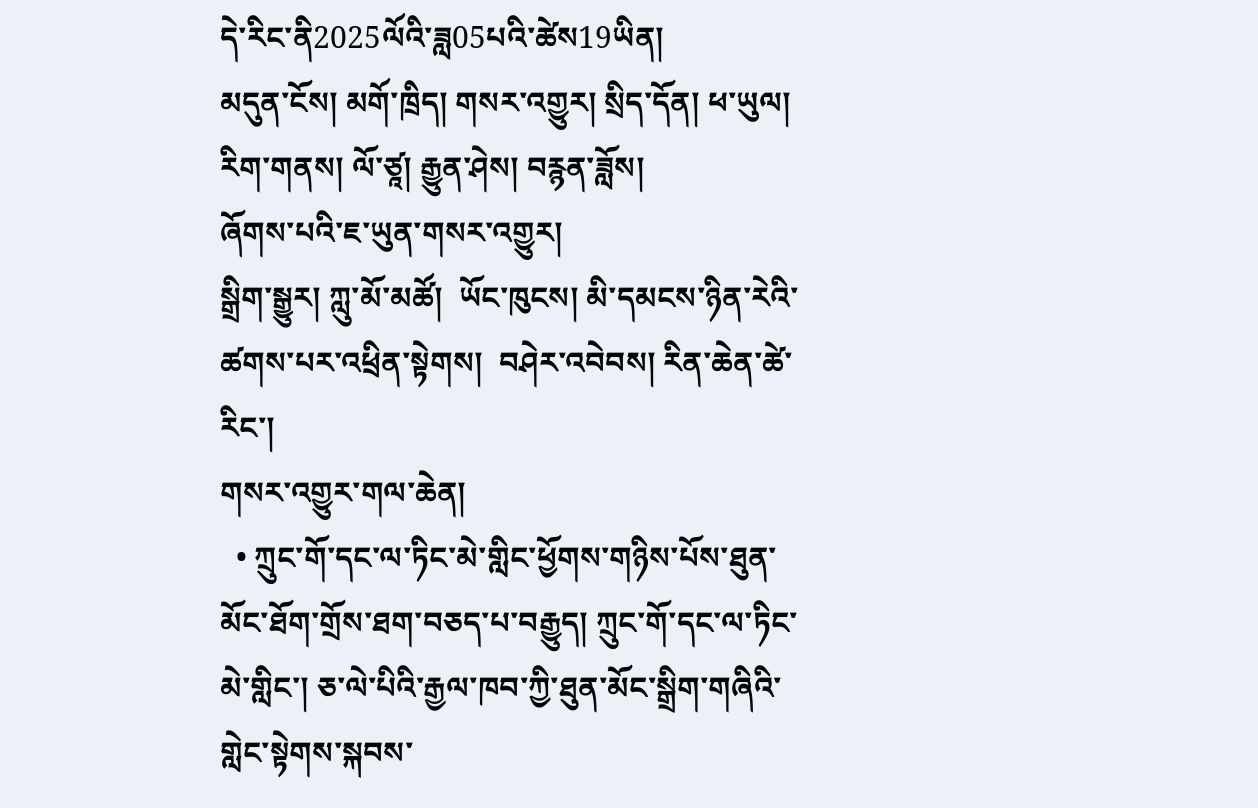དེ་རིང་ནི2025ལོའི་ཟླ05པའི་ཚེས19ཡིན།
མདུན་ངོས། མགོ་ཁྲིད། གསར་འགྱུར། སྲིད་དོན། ཕ་ཡུལ། རིག་གནས། ལོ་ཙཱ། རྒྱུན་ཤེས། བརྙན་ཟློས།
ཞོགས་པའི་ཇ་ཡུན་གསར་འགྱུར།
སྒྲིག་སྒྱུར། ཀླུ་མོ་མཚོ།  ཡོང་ཁུངས། མི་དམངས་ཉིན་རེའི་ཚགས་པར་འཕྲིན་སྟེགས།  བཤེར་འབེབས། རིན་ཆེན་ཚེ་རིང་།
གསར་འགྱུར་གལ་ཆེན།
  • ཀྲུང་གོ་དང་ལ་ཏིང་མེ་གླིང་ཕྱོགས་གཉིས་པོས་ཐུན་མོང་ཐོག་གྲོས་ཐག་བཅད་པ་བརྒྱུད། ཀྲུང་གོ་དང་ལ་ཏིང་མེ་གླིང་། ཅ་ལེ་པིའི་རྒྱལ་ཁབ་ཀྱི་ཐུན་མོང་སྒྲིག་གཞིའི་གླེང་སྟེགས་སྐབས་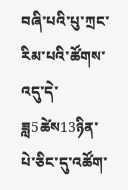བཞི་པའི་པུ་ཀྲང་རིམ་པའི་ཚོགས་འདུ་དེ་ཟླ5ཚེས13ཉིན་པེ་ཅིང་དུ་འཚོག་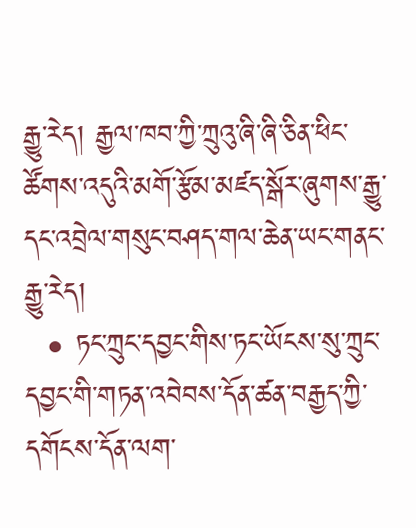རྒྱུ་རེད། རྒྱལ་ཁབ་ཀྱི་ཀྲུའུ་ཞི་ཞི་ཅིན་ཕིང་ཚོགས་འདུའི་མགོ་རྩོམ་མཛད་སྒོར་ཞུགས་རྒྱུ་དང་འབྲེལ་གསུང་བཤད་གལ་ཆེན་ཡང་གནང་རྒྱུ་རེད།
  • ཏང་ཀྲུང་དབྱང་གིས་ཏང་ཡོངས་སུ་ཀྲུང་དབྱང་གི་གཏན་འབེབས་དོན་ཚན་བརྒྱད་ཀྱི་དགོངས་དོན་ལག་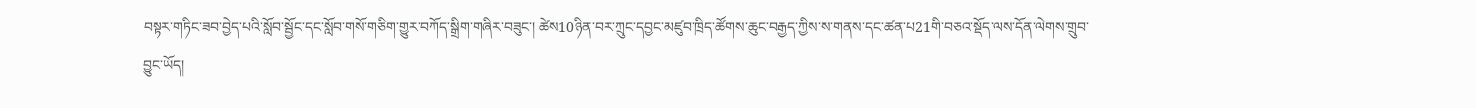བསྟར་གཏིང་ཟབ་བྱེད་པའི་སློབ་སྦྱོང་དང་སློབ་གསོ་གཅིག་གྱུར་བཀོད་སྒྲིག་གཞིར་བཟུང་། ཚེས10ཉིན་བར་ཀྲུང་དབྱང་མཛུབ་ཁྲིད་ཚོགས་ཆུང་བརྒྱད་ཀྱིས་ས་གནས་དང་ཚན་པ21གི་བཅའ་སྡོད་ལས་དོན་ལེགས་གྲུབ་བྱུང་ཡོད།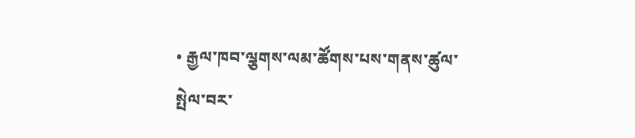• རྒྱལ་ཁབ་ལྕགས་ལམ་ཚོགས་པས་གནས་ཚུལ་སྤེལ་བར་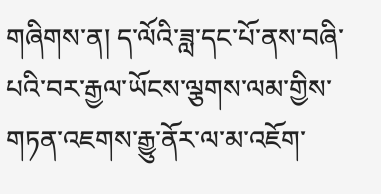གཞིགས་ན། ད་ལོའི་ཟླ་དང་པོ་ནས་བཞི་པའི་བར་རྒྱལ་ཡོངས་ལྕགས་ལམ་གྱིས་གཏན་འཇགས་རྒྱུ་ནོར་ལ་མ་འཇོག་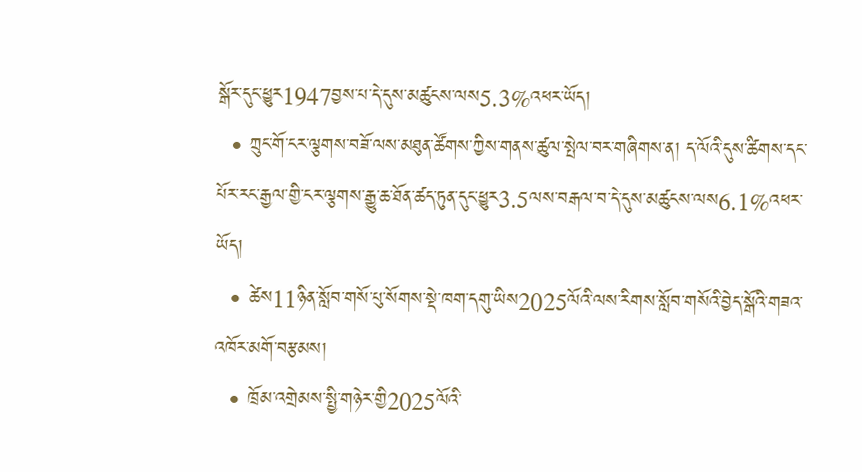སྒོར་དུང་ཕྱུར1947བྱས་པ་དེ་དུས་མཚུངས་ལས5.3%འཕར་ཡོད།
  • ཀྲུང་གོ་ངར་ལྕགས་བཟོ་ལས་མཐུན་ཚོགས་ཀྱིས་གནས་ཚུལ་སྤེལ་བར་གཞིགས་ན། ད་ལོའི་དུས་ཚིགས་དང་པོར་རང་རྒྱལ་གྱི་ངར་ལྕགས་རྒྱུ་ཆ་ཐོན་ཚད་ཏུན་དུང་ཕྱུར3.5ལས་བརྒལ་བ་དེ་དུས་མཚུངས་ལས6.1%འཕར་ཡོད།
  • ཚེས11ཉིན་སློབ་གསོ་པུ་སོགས་སྡེ་ཁག་དགུ་ཡིས2025ལོའི་ལས་རིགས་སློབ་གསོའི་བྱེད་སྒོའི་གཟའ་འཁོར་མགོ་བརྩམས།
  • ཁྲོམ་འགྲེམས་སྤྱི་གཉེར་གྱི2025ལོའི་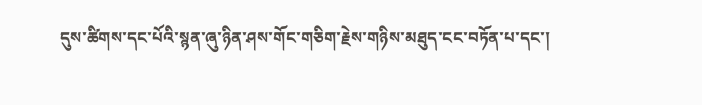དུས་ཚིགས་དང་པོའི་སྙན་ཞུ་ཉིན་ཤས་གོང་གཅིག་རྗེས་གཉིས་མཐུད་ངང་བཏོན་པ་དང་།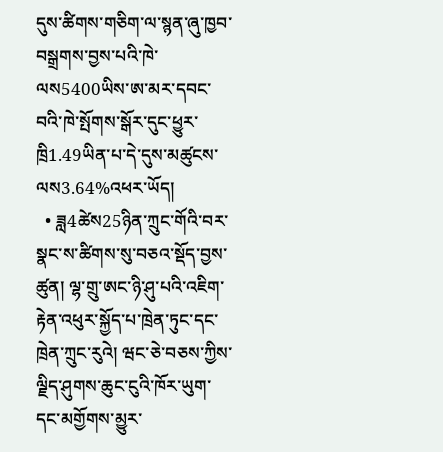དུས་ཚིགས་གཅིག་ལ་སྙན་ཞུ་ཁྱབ་བསྒྲགས་བྱས་པའི་ཁེ་ལས5400ཡིས་ཨ་མར་དབང་བའི་ཁེ་སྤོགས་སྒོར་དུང་ཕྱུར་ཁྲི1.49ཡིན་པ་དེ་དུས་མཚུངས་ལས3.64%འཕར་ཡོད།
  • ཟླ4ཚེས25ཉིན་ཀྲུང་གོའི་བར་སྣང་ས་ཚིགས་སུ་བཅའ་སྡོད་བྱས་ཚུན། ལྷ་གྲུ་ཨང་ཉི་ཤུ་པའི་འཇིག་རྟེན་འཕུར་སྐྱོད་པ་ཁྲེན་ཏུང་དང་ཁྲེན་ཀྲུང་རུའེ། ཝང་ཅེ་བཅས་ཀྱིས་ལྗིད་ཤུགས་ཆུང་ངུའི་ཁོར་ཡུག་དང་མགྱོགས་མྱུར་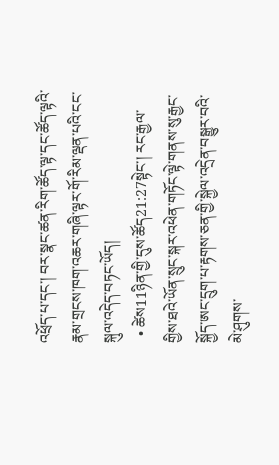འཕྲོད་པ་དང་། བར་སྣང་ཚན་རིག་ཚོད་ལྟ་དང་ཚོད་ལྟའི་རྣམ་གྲངས་ཁག་འཆར་གཞི་ལྟར་གོ་རིམ་ལྡན་པའི་ངང་སྐུལ་འདེད་བཏང་ཡོད།
  • ཚེས11ཉིན་གྱི་དུས་ཚོད21:27སྟེང་། རང་རྒྱལ་གྱིས་ཐའེ་ཡོན་སྲུང་སྐར་འཕེན་གཏོང་ལྟེ་གནས་སུ་རྒྱང་སྐྱོད་ཨང་དྲུག་པ་རྟགས་ཅན་གྱི་སྐྱེལ་འདྲེན་བསྒྱུར་བའི་མེ་ཤུགས་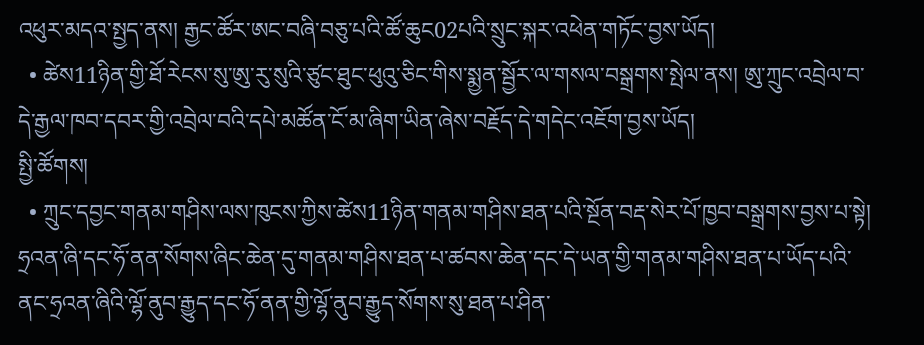འཕུར་མདའ་སྤྱད་ནས། རྒྱང་ཚོར་ཨང་བཞི་བཅུ་པའི་ཚོ་ཆུང02པའི་སྲུང་སྐར་འཕེན་གཏོང་བྱས་ཡོད།
  • ཚེས11ཉིན་གྱི་ཐོ་རེངས་སུ་ཨུ་རུ་སུའི་ཙུང་ཐུང་ཕུའུ་ཅིང་གིས་སྨྱན་སྦྱོར་ལ་གསལ་བསྒྲགས་སྤེལ་ནས། ཨུ་ཀྲུང་འབྲེལ་བ་དེ་རྒྱལ་ཁབ་དབར་གྱི་འབྲེལ་བའི་དཔེ་མཚོན་ངོ་མ་ཞིག་ཡིན་ཞེས་བརྗོད་དེ་གདེང་འཇོག་བྱས་ཡོད།
སྤྱི་ཚོགས།
  • ཀྲུང་དབྱང་གནམ་གཤིས་ལས་ཁུངས་ཀྱིས་ཚེས11ཉིན་གནམ་གཤིས་ཐན་པའི་སྔོན་བརྡ་སེར་པོ་ཁྱབ་བསྒྲགས་བྱས་པ་སྟེ། ཧྲའན་ཞི་དང་ཧོ་ནན་སོགས་ཞིང་ཆེན་དུ་གནམ་གཤིས་ཐན་པ་ཚབས་ཆེན་དང་དེ་ཡན་གྱི་གནམ་གཤིས་ཐན་པ་ཡོད་པའི་ནང་ཧྲའན་ཞིའི་ལྷོ་ནུབ་རྒྱུད་དང་ཧོ་ནན་གྱི་ལྷོ་ནུབ་རྒྱུད་སོགས་སུ་ཐན་པ་ཤིན་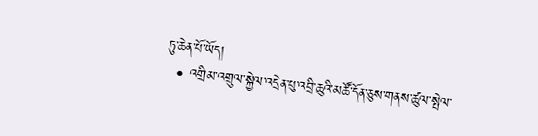ཏུ་ཆེན་པོ་ཡོད།
  • འགྲིམ་འགྲུལ་སྐྱེལ་འདྲེན་པུ་འབྲི་ཆུའི་མཚོ་དོན་ཅུས་གནས་ཚུལ་སྤེལ་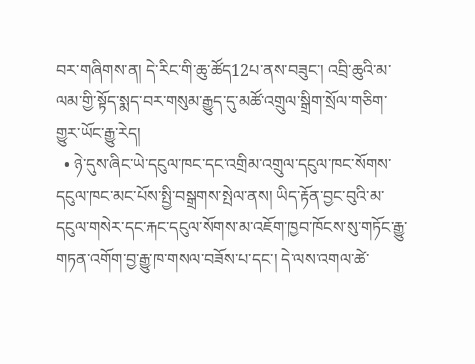བར་གཞིགས་ན། དེ་རིང་གི་ཆུ་ཚོད12པ་ནས་བཟུང་། འབྲི་ཆུའི་མ་ལམ་གྱི་སྟོད་སྨད་བར་གསུམ་རྒྱུད་དུ་མཚོ་འགྲུལ་སྒྲིག་སྲོལ་གཅིག་གྱུར་ཡོང་རྒྱུ་རེད།
  • ཉེ་དུས་ཞིང་ཡེ་དངུལ་ཁང་དང་འགྲིམ་འགྲུལ་དངུལ་ཁང་སོགས་དངུལ་ཁང་མང་པོས་སྤྱི་བསྒྲགས་སྤེལ་ནས། ཡིད་རྟོན་བྱང་བུའི་མ་དངུལ་གསེར་དང་རྐང་དངུལ་སོགས་མ་འཇོག་ཁྱབ་ཁོངས་སུ་གཏོང་རྒྱུ་གཏན་འགོག་བྱ་རྒྱུ་ཁ་གསལ་བཟོས་པ་དང་། དེ་ལས་འགལ་ཚེ་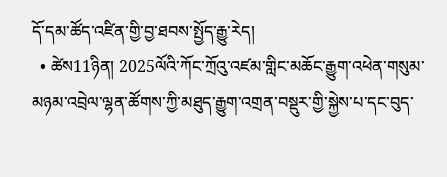དོ་དམ་ཚོད་འཛིན་གྱི་བྱ་ཐབས་སྤྱོད་རྒྱུ་རེད།
  • ཚེས11ཉིན། 2025ལོའི་ཀོང་ཀྲོའུ་འཛམ་གླིང་མཆོང་རྒྱུག་འཕེན་གསུམ་མཉམ་འབྲེལ་ལྷན་ཚོགས་ཀྱི་མཐུད་རྒྱུག་འགྲན་བསྡུར་གྱི་སྐྱེས་པ་དང་བུད་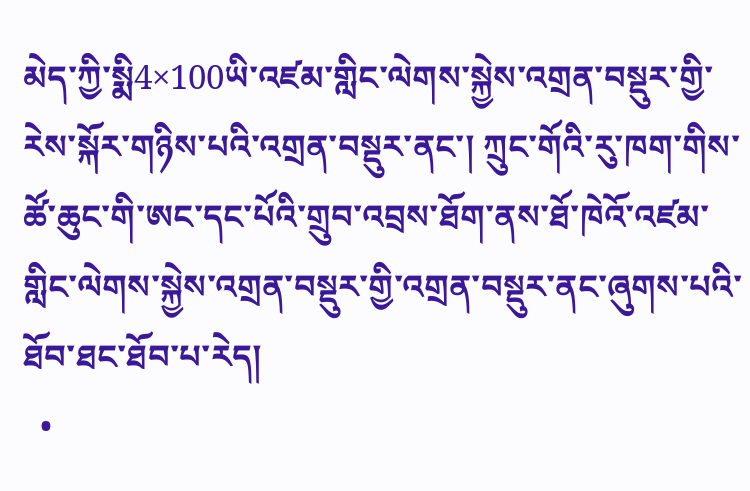མེད་ཀྱི་སྨི4×100ཡི་འཛམ་གླིང་ལེགས་སྐྱེས་འགྲན་བསྡུར་གྱི་རེས་སྐོར་གཉིས་པའི་འགྲན་བསྡུར་ནང་། ཀྲུང་གོའི་རུ་ཁག་གིས་ཚོ་ཆུང་གི་ཨང་དང་པོའི་གྲུབ་འབྲས་ཐོག་ནས་ཐོ་ཁེའོ་འཛམ་གླིང་ལེགས་སྐྱེས་འགྲན་བསྡུར་གྱི་འགྲན་བསྡུར་ནང་ཞུགས་པའི་ཐོབ་ཐང་ཐོབ་པ་རེད།
  •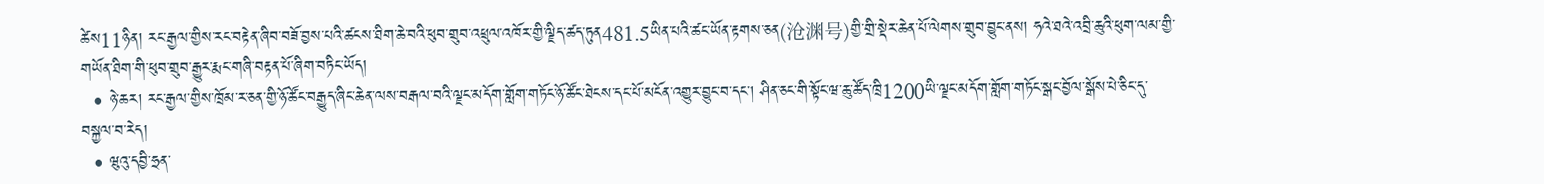ཚེས11ཉིན། རང་རྒྱལ་གྱིས་རང་བརྟེན་ཞིབ་བཟོ་བྱས་པའི་ཚངས་ཐིག་ཆེ་བའི་ཕུབ་གྲུབ་འཕྲུལ་འཁོར་གྱི་ལྗིད་ཚད་ཏུན481.5ཡིན་པའི་ཚང་ཡོན་རྟགས་ཅན(沧渊号)གྱི་གྲི་སྡེར་ཆེན་པོ་ལེགས་གྲུབ་བྱུང་ནས། ཧའེ་ཐའེ་འབྲི་ཆུའི་ཕུག་ལམ་གྱི་གཡོན་ཐིག་གི་ཕུབ་གྲུབ་རྒྱུར་རྨང་གཞི་བརྟན་པོ་ཞིག་བཏིང་ཡོད།
  • ཉེ་ཆར། རང་རྒྱལ་གྱིས་ཁྲོམ་ར་ཅན་གྱི་ཉོ་ཚོང་བརྒྱུད་ཞིང་ཆེན་ལས་བརྒལ་བའི་ལྗང་མདོག་གློག་གཏོང་ཉོ་ཚོང་ཐེངས་དང་པོ་མངོན་འགྱུར་བྱུང་བ་དང་། ཤིན་ཅང་གི་སྟོང་ཝ་ཆུ་ཚོད་ཁྲི1200ཡི་ལྗང་མདོག་གློག་གཏོང་སྒང་བྱོལ་སྒོས་པེ་ཅིང་དུ་བསྐྱལ་བ་རེད།
  • ཝུའུ་དབྱི་ཧྲན་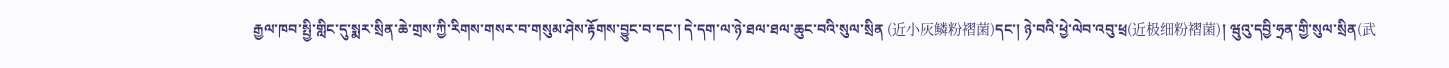རྒྱལ་ཁབ་སྤྱི་གླིང་དུ་སྨར་སྲིན་ཆེ་གྲས་ཀྱི་རིགས་གསར་བ་གསུམ་ཤེས་རྟོགས་བྱུང་བ་དང་། དེ་དག་ལ་ཉེ་ཐལ་ཐལ་ཆུང་བའི་སུལ་སྲིན (近小灰鳞粉褶菌)དང་། ཉེ་བའི་ཕྱེ་ལེབ་འབུ་ཕྲ(近极细粉褶菌)། ཝུའུ་དབྱི་ཧྲན་གྱི་སུལ་སྲིན(武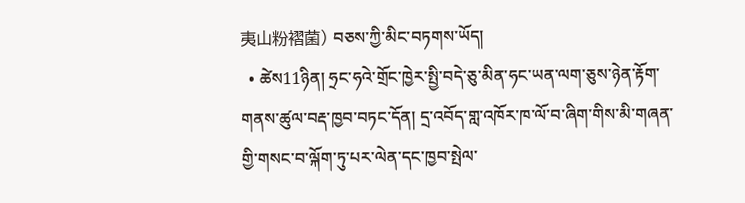夷山粉褶菌) བཅས་ཀྱི་མིང་བཏགས་ཡོད།
  • ཚེས11ཉིན། ཧྲང་ཧའེ་གྲོང་ཁྱེར་སྤྱི་བདེ་ཅུ་མིན་ཧང་ཡན་ལག་ཅུས་ཉེན་རྟོག་གནས་ཚུལ་བརྡ་ཁྱབ་བཏང་དོན། དྲ་འབོད་གླ་འཁོར་ཁ་ལོ་བ་ཞིག་གིས་མི་གཞན་གྱི་གསང་བ་ལྐོག་ཏུ་པར་ལེན་དང་ཁྱབ་སྤེལ་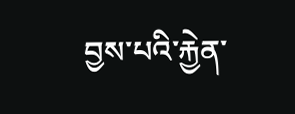བྱས་པའི་རྐྱེན་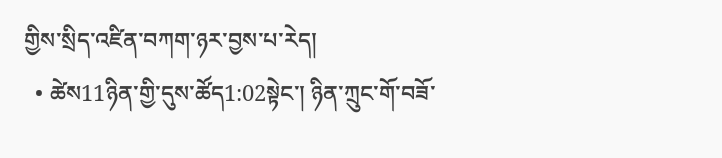གྱིས་སྲིད་འཛིན་བཀག་ཉར་བྱས་པ་རེད།
  • ཚེས11ཉིན་གྱི་དུས་ཚོད1:02སྟེང་། ཉིན་ཀྲུང་གོ་བཟོ་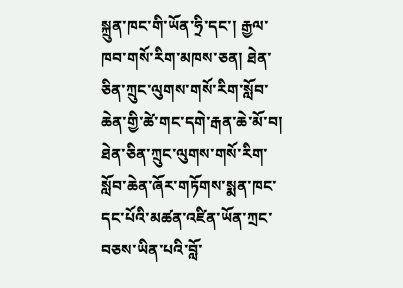སྐྲུན་ཁང་གི་ཡོན་ཧྲི་དང་། རྒྱལ་ཁབ་གསོ་རིག་མཁས་ཅན། ཐེན་ཅིན་ཀྲུང་ལུགས་གསོ་རིག་སློབ་ཆེན་གྱི་ཚེ་གང་དགེ་རྒན་ཆེ་མོ་བ། ཐེན་ཅིན་ཀྲུང་ལུགས་གསོ་རིག་སློབ་ཆེན་ཞོར་གཏོགས་སྨན་ཁང་དང་པོའི་མཚན་འཛིན་ཡོན་ཀྲང་བཅས་ཡིན་པའི་བློ་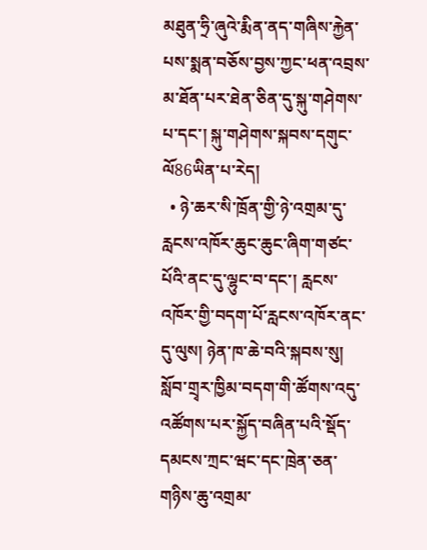མཐུན་ཧྲི་ཞུའེ་རྨིན་ནད་གཞིས་རྐྱེན་པས་སྨན་བཅོས་བྱས་ཀྱང་ཕན་འབྲས་མ་ཐོན་པར་ཐེན་ཅིན་དུ་སྐུ་གཤེགས་པ་དང་། སྐུ་གཤེགས་སྐབས་དགུང་ལོ86ཡིན་པ་རེད།
  • ཉེ་ཆར་སི་ཁྲོན་གྱི་ཉེ་འགྲམ་དུ་རླངས་འཁོར་ཆུང་ཆུང་ཞིག་གཙང་པོའི་ནང་དུ་ལྷུང་བ་དང་། རླངས་འཁོར་གྱི་བདག་པོ་རླངས་འཁོར་ནང་དུ་ལུས། ཉེན་ཁ་ཆེ་བའི་སྐབས་སུ། སློབ་གྲྭར་ཁྱིམ་བདག་གི་ཚོགས་འདུ་འཚོགས་པར་སྐྱོད་བཞིན་པའི་སྡོད་དམངས་ཀྲང་ཝང་དང་ཁྲེན་ཅན་གཉིས་ཆུ་འགྲམ་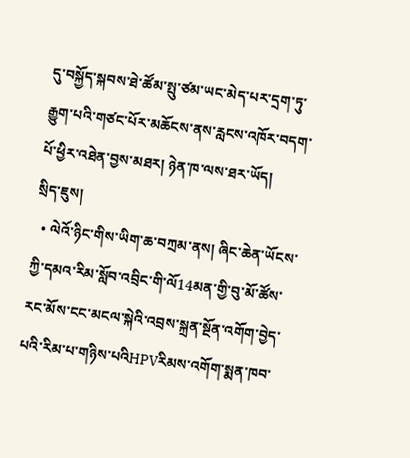དུ་བསྐྱོད་སྐབས་ཐེ་ཚོམ་སྤུ་ཙམ་ཡང་མེད་པར་དྲག་ཏུ་རྒྱུག་པའི་གཙང་པོར་མཆོངས་ནས་རླངས་འཁོར་བདག་པོ་ཕྱིར་འཐེན་བྱས་མཐར། ཉེན་ཁ་ལས་ཐར་ཡོད།
སྲིད་ཇུས།
  • ལེའོ་ཉིང་གིས་ཡིག་ཆ་བཀྲམ་ནས། ཞིང་ཆེན་ཡོངས་ཀྱི་དམའ་རིམ་སློབ་འབྲིང་གི་ལོ14མན་གྱི་བུ་མོ་ཚོས་རང་མོས་ངང་མངལ་སྐེའི་འབྲས་སྐྲན་སྔོན་འགོག་བྱེད་པའི་རིམ་པ་གཉིས་པའིHPVརིམས་འགོག་སྨན་ཁབ་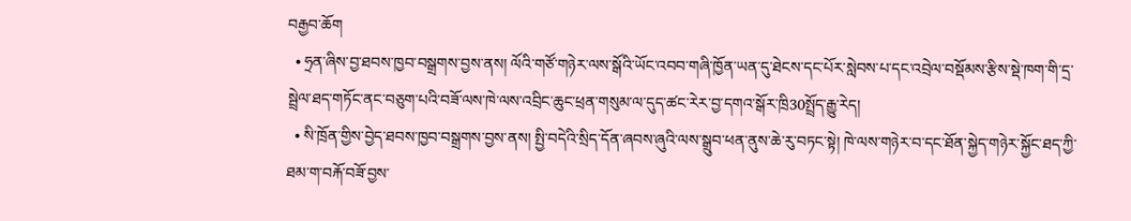བརྒྱབ་ཆོག
  • ཧྲན་ཞིས་བྱ་ཐབས་ཁྱབ་བསྒྲགས་བྱས་ནས། ལོའི་གཙོ་གཉེར་ལས་སྒོའི་ཡོང་འབབ་གཞི་ཁྱོན་ཡན་དུ་ཐེངས་དང་པོར་སླེབས་པ་དང་འབྲེལ་བསྡོམས་རྩིས་སྡེ་ཁག་གི་དྲ་སྦྲེལ་ཐད་གཏོང་ནང་བཅུག་པའི་བཟོ་ལས་ཁེ་ལས་འབྲིང་ཆུང་ཕྲན་གསུམ་ལ་དུད་ཚང་རེར་བྱ་དགའ་སྒོར་ཁྲི30སྤྲོད་རྒྱུ་རེད།
  • སི་ཁྲོན་གྱིས་བྱེད་ཐབས་ཁྱབ་བསྒྲགས་བྱས་ནས། སྤྱི་བདེའི་སྲིད་དོན་ཞབས་ཞུའི་ལས་སྒྲུབ་ཕན་ནུས་ཆེ་རུ་བཏང་སྟེ། ཁེ་ལས་གཉེར་བ་དང་ཐོན་སྐྱེད་གཉེར་སྐྱོང་ཐད་ཀྱི་ཐམ་ག་བརྐོ་བཟོ་བྱས་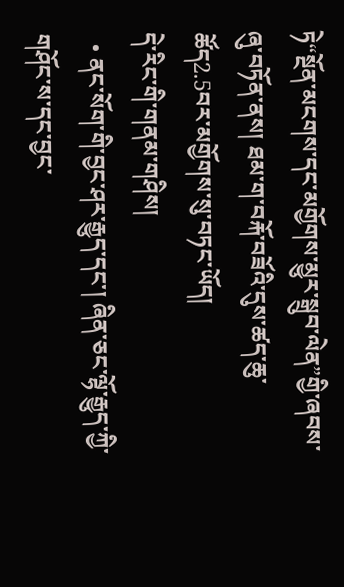ཏེ“སྔོན་མངགས་དང་མགྱོགས་མྱུར་སྒྲུབ་ལེན”གྱི་ཞབས་ཞུ་བཏོན་ནས། ཐམ་ག་བརྐོ་བཟོའི་དུས་ཚད་ཆུ་ཚོད2.5བར་མགྱོགས་སུ་བཏང་ཡོད།
དེ་རིང་གི་གནམ་གཤིས།
  • ནང་སོག་གི་བྱང་ཤར་རྒྱུད་དང་། ཞིན་ཅང་ལྷོ་རྒྱུད་ཀྱི་གཤོང་ས་དང་བྱང་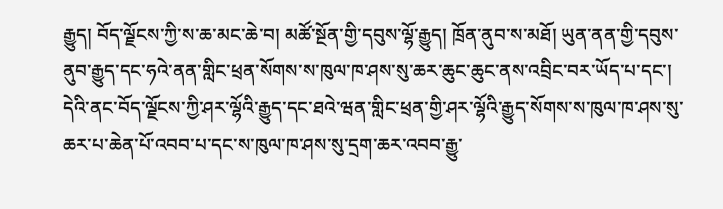རྒྱུད། བོད་ལྗོངས་ཀྱི་ས་ཆ་མང་ཆེ་བ། མཚོ་སྔོན་གྱི་དབུས་ལྷོ་རྒྱུད། ཁྲོན་ནུབ་ས་མཐོ། ཡུན་ནན་གྱི་དབུས་ནུབ་རྒྱུད་དང་ཧའེ་ནན་གླིང་ཕྲན་སོགས་ས་ཁུལ་ཁ་ཤས་སུ་ཆར་ཆུང་ཆུང་ནས་འབྲིང་བར་ཡོད་པ་དང་། དེའི་ནང་བོད་ལྗོངས་ཀྱི་ཤར་ལྷོའི་རྒྱུད་དང་ཐའེ་ཝན་གླིང་ཕྲན་གྱི་ཤར་ལྷོའི་རྒྱུད་སོགས་ས་ཁུལ་ཁ་ཤས་སུ་ཆར་པ་ཆེན་པོ་འབབ་པ་དང་ས་ཁུལ་ཁ་ཤས་སུ་དྲག་ཆར་འབབ་རྒྱུ་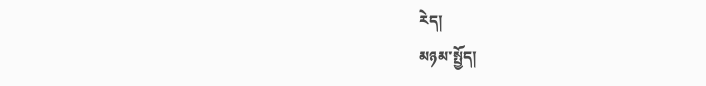རེད།
མཉམ་སྤྱོད།